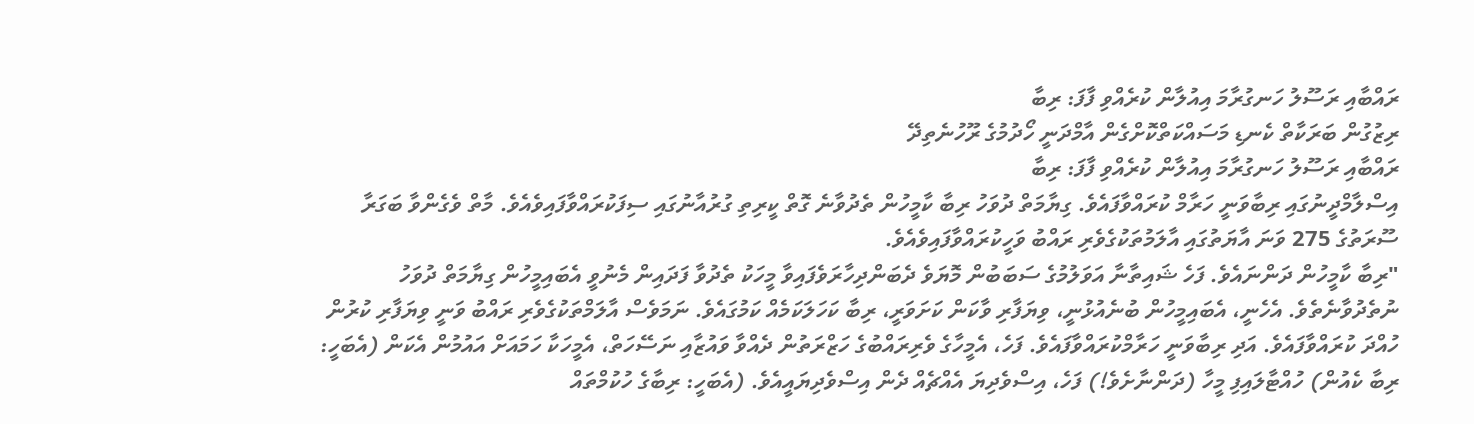ރައްބާއި ރަސޫލު ހަނގުރާމަ އިއުލާން ކުރެއްވި ފާފަ: ރިބާ
ރިޒުގުން ބަރަކާތް ކެނޑި މަސައްކަތްކޮށްގެން އާމްދަނީ ހޯދުމުގެ ރޫހުނެތިދޭ
ރައްބާއި ރަސޫލު ހަނގުރާމަ އިއުލާން ކުރެއްވި ފާފަ: ރިބާ
އިސްލާމްދީނުގައި ރިބާވަނީ ހަރާމް ކުރައްވާފައެވެ. ގިޔާމަތް ދުވަހު ރިބާ ކާމީހުން ތެދުވާނެ ގޮތް ކީރިތި ގުރުއާނުގައި ސިފަކުރައްވާފައިވެއެވެ. މާތް ވެގެންވާ ބަގަރާ ސޫރަތުގެ 275 ވަނަ އާޔަތުގައި އާލަމުތަކުގެވެރި ރައްބު ވަހީކުރައްވާފައިވެއެވެ.
"ރިބާ ކާމީހުން ދަންނައެވެ. ފަހެ ޝައިތާނާ އަވަލުމުގެ ސަބަބުން މޮޔަވެ ދެބަންދިހާރަވެފައިވާ މީހަކު ތެދުވާ ފަދައިން މެނުވީ އެބައިމީހުން ގިޔާމަތް ދުވަހު ނުތެދުވާނެތެވެ. އެހެނީ، އެބައިމީހުން ބުނެއުޅުނީ، ވިޔަފާރި ވާކަން ކަށަވަރީ، ރިބާ ކަހަލަކަމެއް ކަމުގައެވެ. ނަމަވެސް އާލަމްތަކުގެވެރި ރައްބު ވަނީ ވިޔަފާރި ކުރުން ހުއްދަ ކުރައްވާފައެވެ. އަދި ރިބާވަނީ ހަރާމްކުރައްވާފައެވެ. ފަހެ، އެމީހާގެ ވެރިރައްބުގެ ހަޒްރަތުން ދެއްވާ ވައުޒާއި ނަސޭހަތް، އެމީހަކާ ހަމައަށް އައުމުން އެކަން (އެބަހީ: ރިބާ ކެއުން) ހުއްޓާލައިފި މީހާ (ދަންނާށެވެ!) ފަހެ، އިސްވެދިޔަ އެއްޗެއް ދެން އިސްވެދިޔައީއެވެ. (އެބަހީ: ރިބާގެ ހުކުމްތައް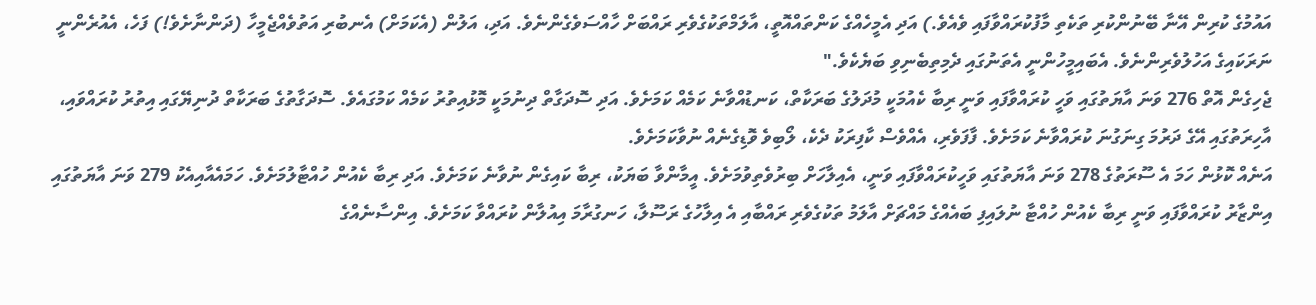އައުމުގެ ކުރިން އޭނާ ބޭނުންކުރި ތަކެތި މާފުކުރައްވާފައި ވެއެވެ.) އަދި އެމީހެއްގެ ކަންތައްއޮތީ، އާލަމްތަކުގެވެރި ރައްބަށް ހާއްސަވެގެންނެވެ. އަދި، އަލުން (އެކަމަށް) އެނބުރި އަތުވެއްޖެމީހާ (ދަންނާށެވެ!) ފަހެ، އެއުރެންނީ ނަރަކައިގެ އަހުލުވެރިންނެވެ. އެބައިމީހުންނީ އެތަނުގައި ދެމިތިބެނިވި ބަޔެކެވެ."
ޖެހިގެން އޮތް 276 ވަނަ އާޔަތުގައި ވަހީ ކުރައްވާފައި ވަނީ ރިބާ ކެއުމަކީ މުދަލުގެ ބަރަކާތް، ކަނޑުއްވާނެ ކަމެއް ކަމަށެވެ. އަދި ސޮދަގާތް ދިނުމަކީ މޮޅުއިތުރު ކަމެއް ކަމުގައެވެ. ސޮދަގާތުގެ ބަރަކާތް ދުނިޔޭގައި އިތުރު ކުރައްވައި، އާހިރަތުގައި އޭގެ ދަރުމަ ގިނަގުނަ ކުރައްވާނެ ކަމަށެވެ. ފާފަވެރި، އެއްވެސް ކާފިރަކު ދެކެ، ލޯބިވެ ވޮޑިގެނެއް ނުވާކަމަށެވެ.
އަނެއް ކޮޅުން ހަމަ އެ ސޫރަތުގެ 278 ވަނަ އާޔަތުގައި ވަހީކުރައްވާފައި ވަނީ، އެއިލާހަށް ބިރުވެތިވުމަށެވެ. އީމާންވާ ބަޔަކު، ރިބާ ކައިގެން ނުވާނެ ކަމަށެވެ. އަދި ރިބާ ކެއުން ހުއްޓާލުމަށެވެ. ހަމައެއާއިއެކު 279 ވަނަ އާޔަތުގައި އިންޒާރު ކުރައްވާފައި ވަނީ ރިބާ ކެއުން ހުއްޓާ ނުލައިފި ބައެއްގެ މައްޗަށް އާލަމު ތަކުގެވެރި ރައްބާއި އެ އިލާހުގެ ރަސޫލާ، ހަނގުރާމަ އިއުލާން ކުރައްވާ ކަމަށެވެ. އިންސާނެއްގެ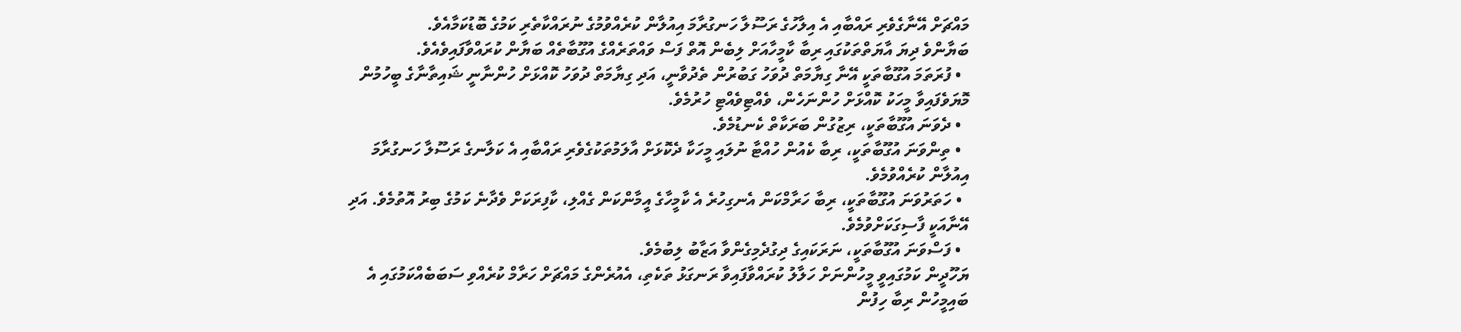މައްޗަށް އޭނާގެވެރި ރައްބާއި އެ އިލާހުގެ ރަސޫލާ ހަނގުރާމަ އިއުލާން ކުރެއްވުމުގެ ނުރައްކާތެރި ކަމުގެ ބޮޑުކަމާއެވެ.
ބަޔާންވެ ދިޔަ އާޔަތްތަކުގައި ރިބާ ކާމީހާއަށް ލިބެން އޮތް ފަސް ވައްތަރެއްގެ އުގޫބާތެއް ބަޔާން ކުރައްވާފައިވެއެވެ.
  • ފުރަތަމަ އުގޫބާތަކީ އޭނާ ގިޔާމަތް ދުވަހު ގަބުރުން ތެދުވާނީ، އަދި ގިޔާމަތް ދުވަހު ކޮއްޅަށް ހުންނާނީ ޝައިތާނާގެ ބީހުމުން މޮޔަވެފައިވާ މީހަކު ކޮއްޅަށް ހުންނަހެން، ވެއްޓިވެއްޓި ހުރުމެވެ.
  • ދެވަނަ އުގޫބާތަކީ، ރިޒުގުން ބަރަކާތް ކެނޑުމެވެ.
  • ތިންވަނަ އުގޫބާތަކީ، ރިބާ ކެއުން ހުއްޓާ ނުލައި މީހަކާ ދެކޮޅަށް އާލަމުތަކުގެވެރި ރައްބާއި އެ ކަލާނގެ ރަސޫލާ ހަނގުރާމަ އިއުލާން ކުރެއްވުމެވެ.
  • ހަތަރުވަނަ އުގޫބާތަކީ، ރިބާ ހަރާމްކަން އެނގިހުރެ އެ ކާމީހާގެ އީމާންކަން ގެއްލި، ކާފިރަކަށް ވެދާނެ ކަމުގެ ބިރު އޮތުމެވެ. އަދި އޭނާއަކީ ފާސިގަކަށްވުމެވެ.
  • ފަސްވަނަ އުގޫބާތަކީ، ނަރަކައިގެ ދިގުދެމިގެންވާ އަޒާބު ލިބުމެވެ.
ޔަހޫދީން ކަމުގައިވީ މީހުންނަށް ހަލާލު ކުރައްވާފައިވާ ރަނގަޅު ތަކެތި، އެއުރެންގެ މައްޗަށް ހަރާމް ކުރެއްވި ސަބަބެއްކަމުގައި އެ ބައިމީހުން ރިބާ ހިފުން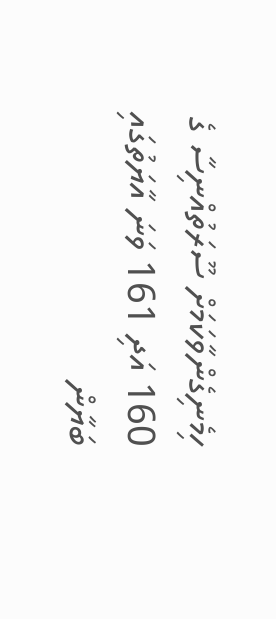ހިމެނިގެންވާކަމަށް ސޫރަތުއްނިސާ ގެ 160 އަދި 161 ވަނަ އާޔަތުގައި ބަޔާން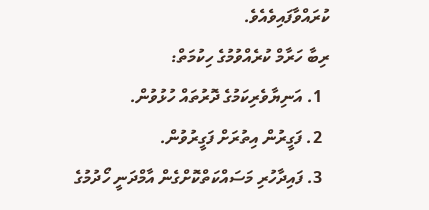ކުރައްވާފައިވެއެވެ.
ރިބާ ހަރާމް ކުރެއްވުމުގެ ހިކުމަތް:
  1. އަނިޔާވެރިކަމުގެ ދޮރުތައް ހުޅުވުން.
  2. ފަގީރުން އިތުރަށް ފަގީރުވުން.
  3. ފައިދާހުރި މަސައްކަތްކޮށްގެން އާމްދަނީ ހޯދުމުގެ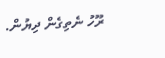ރޫހު ނެތިގެން ދިޔުން.